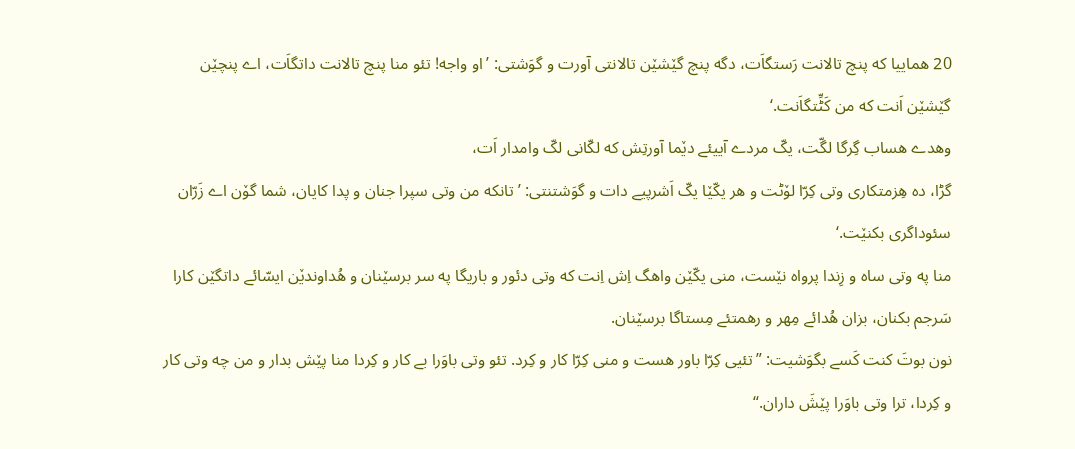20 هماییا که پنچ تالانت رَستگاَت، دگه پنچ گێشێن تالانتی آورت و گوَشتی: ’او واجه! تئو منا پنچ تالانت داتگاَت، اے پنچێن گێشێن اَنت که من کَٹِّتگاَنت.‘
وهدے هساب گِرگا لگّت، یکّ مردے آییئے دێما آورتِش که لکّانی لکّ وامدار اَت،
گڑا، ده هِزمتکاری وتی کِرّا لۆٹت و هر یکّێا یکّ اَشرپیے دات و گوَشتنتی: ’تانکه من وتی سپرا جنان و پدا کایان، شما گۆن اے زَرّان سئوداگری بکنێت.‘
منا په وتی ساه و زِندا پرواه نێست، منی یکّێن واهگ اِش اِنت که وتی دئور و باریگا په سر برسێنان و هُداوندێن ایسّائے داتگێن کارا سَرجم بکنان، بزان هُدائے مِهر و رهمتئے مِستاگا برسێنان.
نون بوتَ کنت کَسے بگوَشیت: ”تئیی کِرّا باور هست و منی کِرّا کار و کِرد. تئو وتی باوَرا بے کار و کِردا منا پێش بدار و من چه وتی کار و کِردا، ترا وتی باوَرا پێشَ داران.“